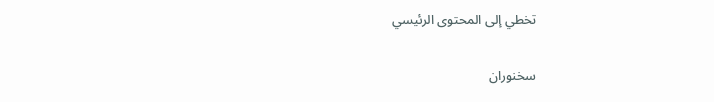تخطي إلى المحتوى الرئيسي

سخنوران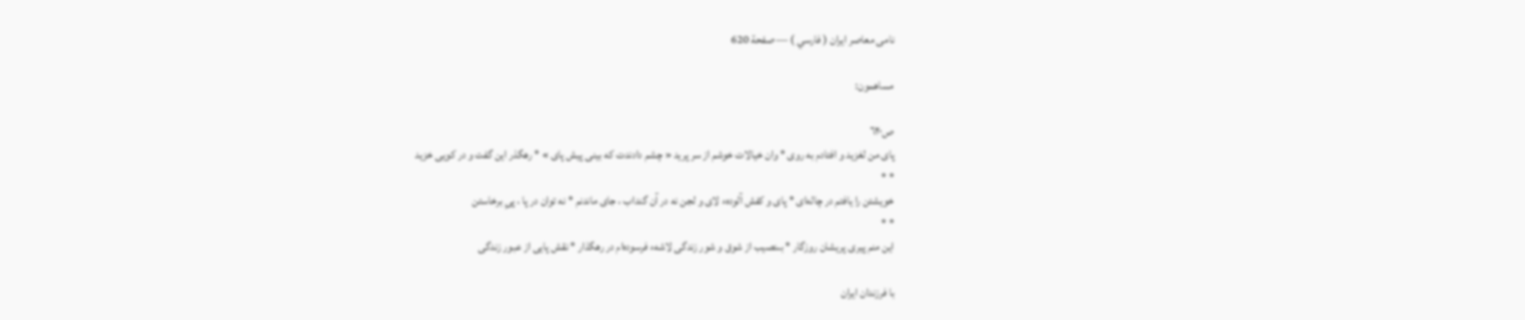نامى معاصر ايران ( فارسي ) — صفحة 620

مساهمون:

ص٦٢٠
پاى من لغزيد و افتادم به روى * وان خيالات خوشم از سر پريد « چشم دادندت كه بينى پيش پاى » * رهگذر اين گفت و در كويى خزيد
* *
خويشتن را يافتم در چاله‌اى * پاى و كفش آلودهء لاى و لجن نه در آن گنداب ، جاى ماندنم * نه توان در پا ، پىِ برخاستن
* *
اين منم پيرى پريشان روزگار * بىنصيب از شوق و شور زندگى لاشهء فرسوده‌ام در رهگذار * نقش پايى از عبور زندگى

با فرزندان ايران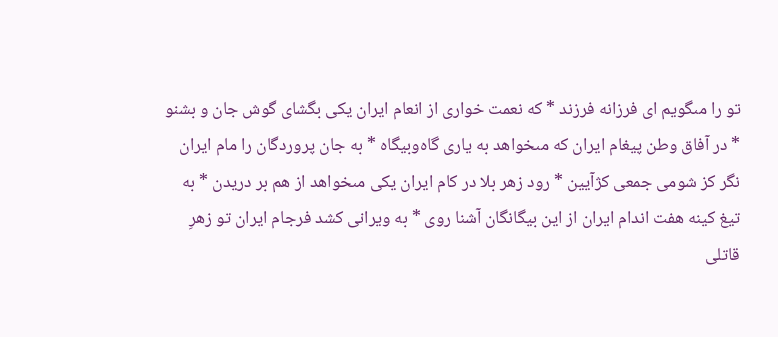تو را مىگويم اى فرزانه فرزند * كه نعمت خوارى از انعام ايران يكى بگشاى گوش جان و بشنو * در آفاق وطن پيغام ايران كه مىخواهد به يارى گاه‌وبيگاه * به جان پروردگان را مام ايران نگر كز شومى جمعى كژآيين * رود زهر بلا در كام ايران يكى مىخواهد از هم بر دريدن * به تيغ كينه هفت اندام ايران از اين بيگانگان آشنا روى * به ويرانى كشد فرجام ايران تو زهرِ قاتلى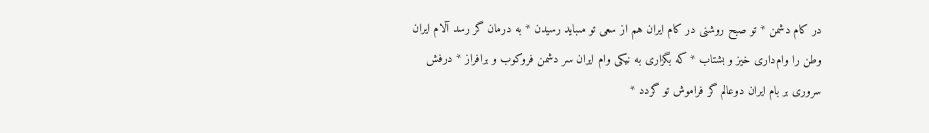در كام دشمن * تو صبح روشنى در كام ايران هم از سعى تو مىبايد رسيدن * به درمان گر رسد آلام ايران وطن را وام‌دارى خيز و بشتاب * كه بگزارى به نيكى وام ايران سر دشمن فروكوب و برافراز * درفش سرورى بر بام ايران دوعالم گر فراموش تو گردد *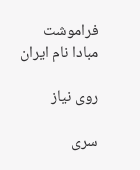فراموشت مبادا نام ايران

روى نياز

سرى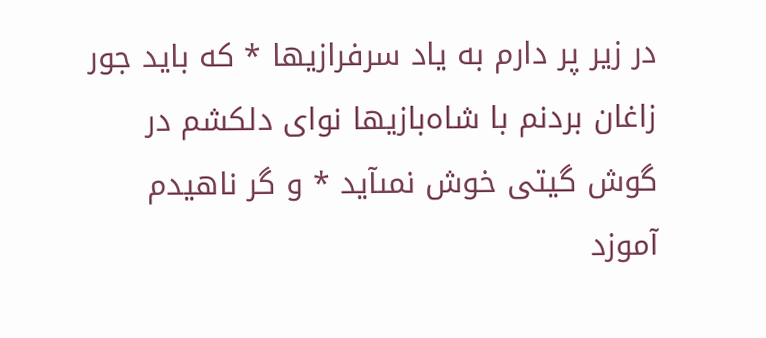در زير پر دارم به ياد سرفرازيها * كه بايد جور زاغان بردنم با شاه‌بازيها نواى دلكشم در گوش گيتى خوش نمىآيد * و گر ناهيدم آموزد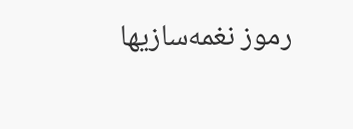رموز نغمه‌سازيها